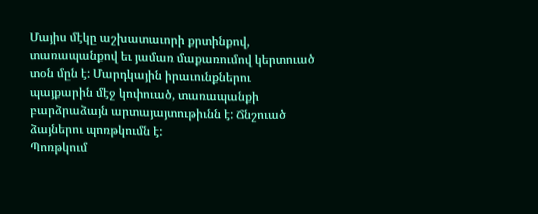Մայիս մէկը աշխատաւորի քրտինքով, տառապանքով եւ յամառ մաքառումով կերտուած տօն մըն է: Մարդկային իրաւունքներու պայքարին մէջ կոփուած, տառապանքի բարձրաձայն արտայայտութիւնն է: Ճնշուած ձայներու պոռթկումն է:
Պոռթկում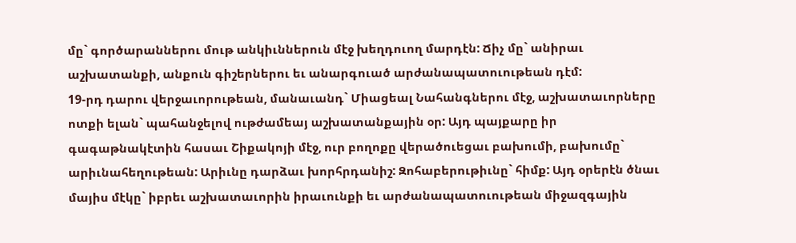մը` գործարաններու մութ անկիւններուն մէջ խեղդուող մարդէն: Ճիչ մը` անիրաւ աշխատանքի, անքուն գիշերներու եւ անարգուած արժանապատուութեան դէմ:
19-րդ դարու վերջաւորութեան, մանաւանդ` Միացեալ Նահանգներու մէջ, աշխատաւորները ոտքի ելան` պահանջելով ութժամեայ աշխատանքային օր: Այդ պայքարը իր գագաթնակէտին հասաւ Շիքակոյի մէջ, ուր բողոքը վերածուեցաւ բախումի, բախումը` արիւնահեղութեան: Արիւնը դարձաւ խորհրդանիշ: Զոհաբերութիւնը` հիմք: Այդ օրերէն ծնաւ մայիս մէկը` իբրեւ աշխատաւորին իրաւունքի եւ արժանապատուութեան միջազգային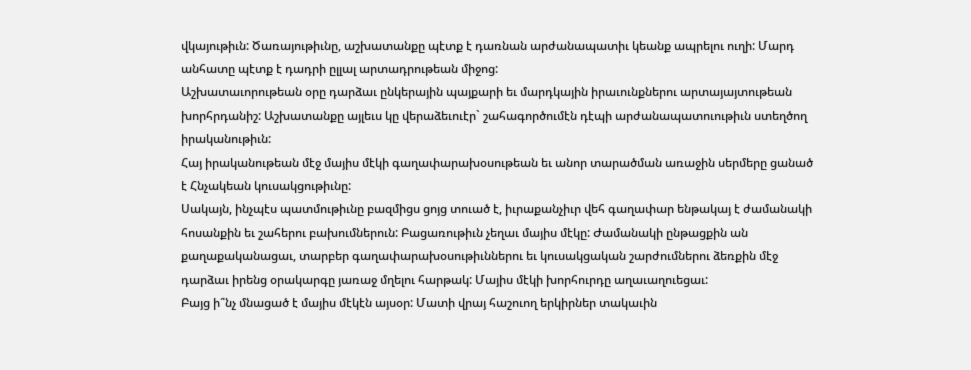վկայութիւն: Ծառայութիւնը, աշխատանքը պէտք է դառնան արժանապատիւ կեանք ապրելու ուղի: Մարդ անհատը պէտք է դադրի ըլլալ արտադրութեան միջոց:
Աշխատաւորութեան օրը դարձաւ ընկերային պայքարի եւ մարդկային իրաւունքներու արտայայտութեան խորհրդանիշ: Աշխատանքը այլեւս կը վերաձեւուէր` շահագործումէն դէպի արժանապատուութիւն ստեղծող իրականութիւն:
Հայ իրականութեան մէջ մայիս մէկի գաղափարախօսութեան եւ անոր տարածման առաջին սերմերը ցանած է Հնչակեան կուսակցութիւնը:
Սակայն, ինչպէս պատմութիւնը բազմիցս ցոյց տուած է, իւրաքանչիւր վեհ գաղափար ենթակայ է ժամանակի հոսանքին եւ շահերու բախումներուն: Բացառութիւն չեղաւ մայիս մէկը: Ժամանակի ընթացքին ան քաղաքականացաւ, տարբեր գաղափարախօսութիւններու եւ կուսակցական շարժումներու ձեռքին մէջ դարձաւ իրենց օրակարգը յառաջ մղելու հարթակ: Մայիս մէկի խորհուրդը աղաւաղուեցաւ:
Բայց ի՞նչ մնացած է մայիս մէկէն այսօր: Մատի վրայ հաշուող երկիրներ տակաւին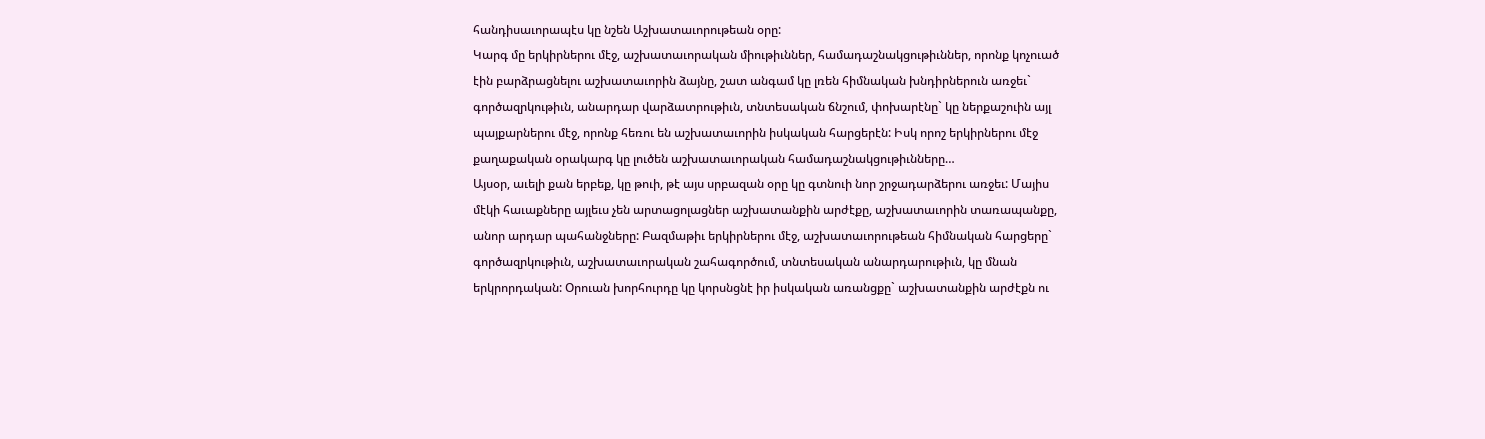հանդիսաւորապէս կը նշեն Աշխատաւորութեան օրը:
Կարգ մը երկիրներու մէջ, աշխատաւորական միութիւններ, համադաշնակցութիւններ, որոնք կոչուած էին բարձրացնելու աշխատաւորին ձայնը, շատ անգամ կը լռեն հիմնական խնդիրներուն առջեւ` գործազրկութիւն, անարդար վարձատրութիւն, տնտեսական ճնշում, փոխարէնը` կը ներքաշուին այլ պայքարներու մէջ, որոնք հեռու են աշխատաւորին իսկական հարցերէն: Իսկ որոշ երկիրներու մէջ քաղաքական օրակարգ կը լուծեն աշխատաւորական համադաշնակցութիւնները…
Այսօր, աւելի քան երբեք, կը թուի, թէ այս սրբազան օրը կը գտնուի նոր շրջադարձերու առջեւ: Մայիս մէկի հաւաքները այլեւս չեն արտացոլացներ աշխատանքին արժէքը, աշխատաւորին տառապանքը, անոր արդար պահանջները: Բազմաթիւ երկիրներու մէջ, աշխատաւորութեան հիմնական հարցերը` գործազրկութիւն, աշխատաւորական շահագործում, տնտեսական անարդարութիւն, կը մնան երկրորդական: Օրուան խորհուրդը կը կորսնցնէ իր իսկական առանցքը` աշխատանքին արժէքն ու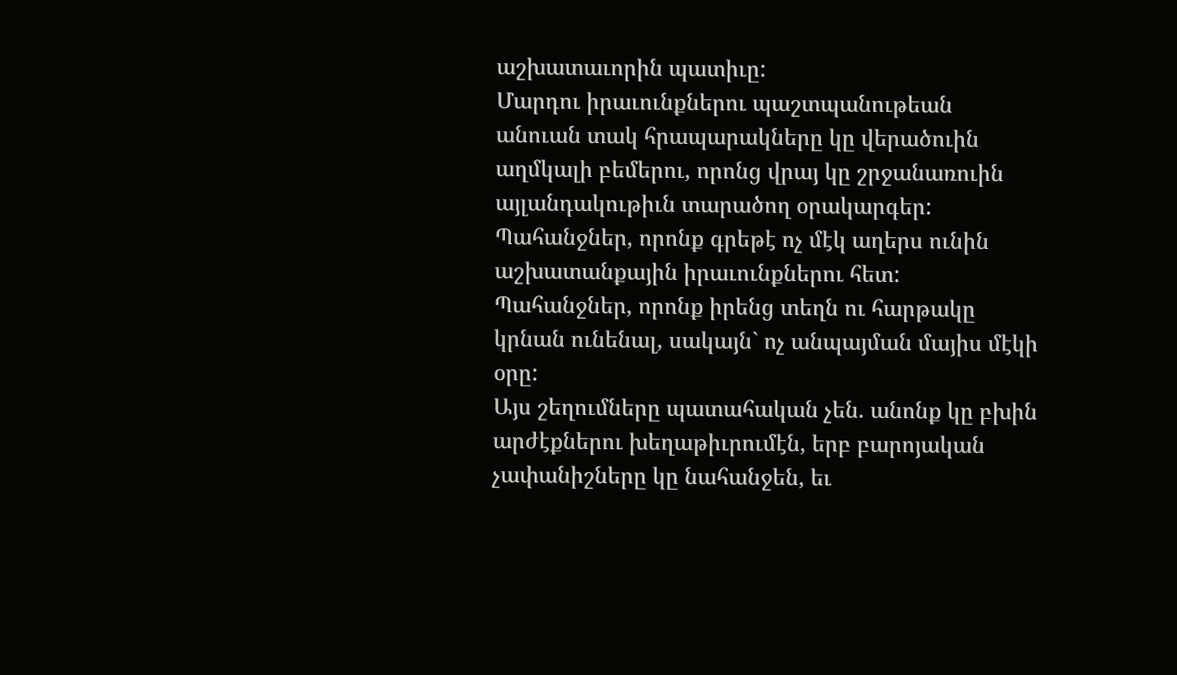աշխատաւորին պատիւը:
Մարդու իրաւունքներու պաշտպանութեան անուան տակ հրապարակները կը վերածուին աղմկալի բեմերու, որոնց վրայ կը շրջանառուին այլանդակութիւն տարածող օրակարգեր: Պահանջներ, որոնք գրեթէ ոչ մէկ աղերս ունին աշխատանքային իրաւունքներու հետ: Պահանջներ, որոնք իրենց տեղն ու հարթակը կրնան ունենալ, սակայն` ոչ անպայման մայիս մէկի օրը:
Այս շեղումները պատահական չեն. անոնք կը բխին արժէքներու խեղաթիւրումէն, երբ բարոյական չափանիշները կը նահանջեն, եւ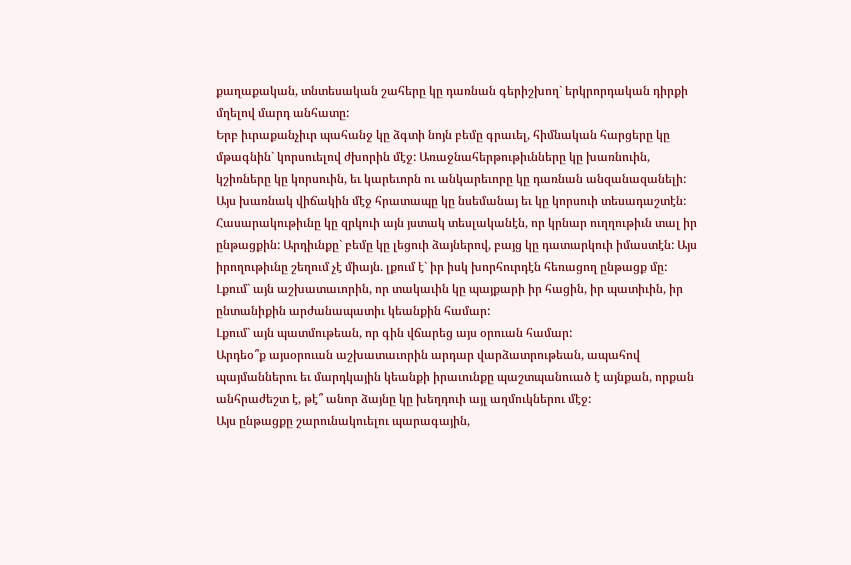քաղաքական, տնտեսական շահերը կը դառնան գերիշխող` երկրորդական դիրքի մղելով մարդ անհատը:
Երբ իւրաքանչիւր պահանջ կը ձգտի նոյն բեմը գրաւել, հիմնական հարցերը կը մթագնին` կորսուելով ժխորին մէջ: Առաջնահերթութիւնները կը խառնուին, կշիռները կը կորսուին, եւ կարեւորն ու անկարեւորը կը դառնան անզանազանելի: Այս խառնակ վիճակին մէջ հրատապը կը նսեմանայ եւ կը կորսուի տեսադաշտէն: Հասարակութիւնը կը զրկուի այն յստակ տեսլականէն, որ կրնար ուղղութիւն տալ իր ընթացքին: Արդիւնքը` բեմը կը լեցուի ձայներով, բայց կը դատարկուի իմաստէն: Այս իրողութիւնը շեղում չէ միայն. լքում է` իր իսկ խորհուրդէն հեռացող ընթացք մը:
Լքում` այն աշխատաւորին, որ տակաւին կը պայքարի իր հացին, իր պատիւին, իր ընտանիքին արժանապատիւ կեանքին համար:
Լքում` այն պատմութեան, որ գին վճարեց այս օրուան համար:
Արդեօ՞ք այսօրուան աշխատաւորին արդար վարձատրութեան, ապահով պայմաններու եւ մարդկային կեանքի իրաւունքը պաշտպանուած է այնքան, որքան անհրաժեշտ է, թէ՞ անոր ձայնը կը խեղդուի այլ աղմուկներու մէջ:
Այս ընթացքը շարունակուելու պարագային,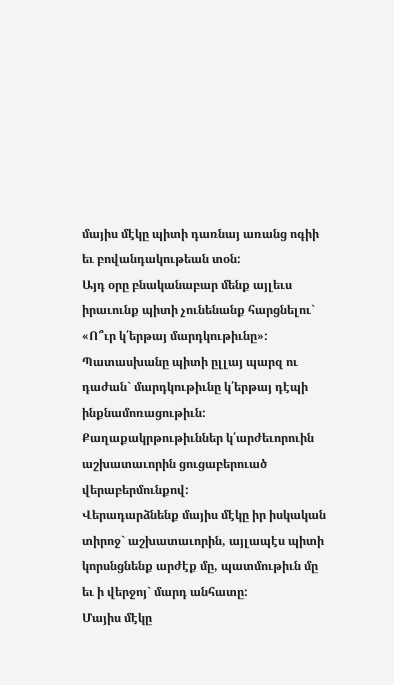մայիս մէկը պիտի դառնայ առանց ոգիի եւ բովանդակութեան տօն:
Այդ օրը բնականաբար մենք այլեւս իրաւունք պիտի չունենանք հարցնելու` «Ո՞ւր կ՛երթայ մարդկութիւնը»: Պատասխանը պիտի ըլլայ պարզ ու դաժան` մարդկութիւնը կ՛երթայ դէպի ինքնամոռացութիւն:
Քաղաքակրթութիւններ կ՛արժեւորուին աշխատաւորին ցուցաբերուած վերաբերմունքով:
Վերադարձնենք մայիս մէկը իր իսկական տիրոջ` աշխատաւորին, այլապէս պիտի կորսնցնենք արժէք մը, պատմութիւն մը եւ ի վերջոյ` մարդ անհատը:
Մայիս մէկը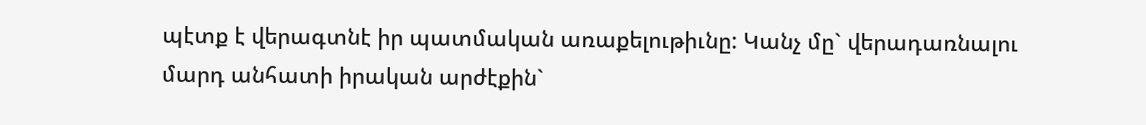պէտք է վերագտնէ իր պատմական առաքելութիւնը: Կանչ մը` վերադառնալու մարդ անհատի իրական արժէքին`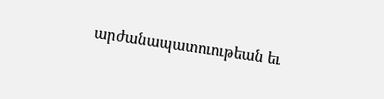արժանապատուութեան եւ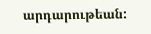արդարութեան: